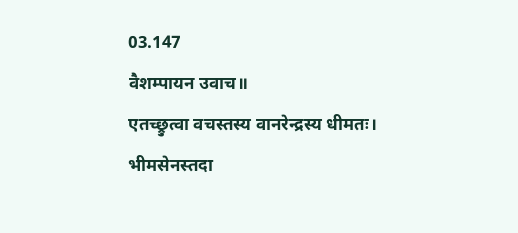03.147
वैशम्पायन उवाच॥
एतच्छ्रुत्वा वचस्तस्य वानरेन्द्रस्य धीमतः। भीमसेनस्तदा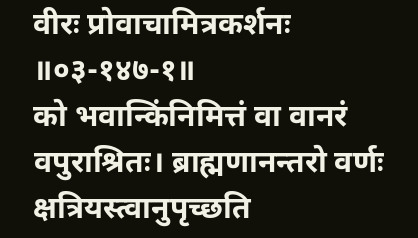वीरः प्रोवाचामित्रकर्शनः ॥०३-१४७-१॥
को भवान्किंनिमित्तं वा वानरं वपुराश्रितः। ब्राह्मणानन्तरो वर्णः क्षत्रियस्त्वानुपृच्छति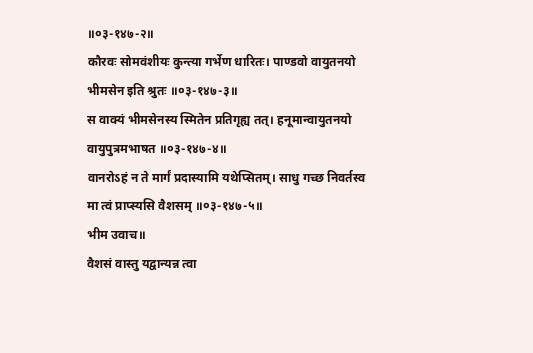॥०३-१४७-२॥
कौरवः सोमवंशीयः कुन्त्या गर्भेण धारितः। पाण्डवो वायुतनयो भीमसेन इति श्रुतः ॥०३-१४७-३॥
स वाक्यं भीमसेनस्य स्मितेन प्रतिगृह्य तत्। हनूमान्वायुतनयो वायुपुत्रमभाषत ॥०३-१४७-४॥
वानरोऽहं न ते मार्गं प्रदास्यामि यथेप्सितम्। साधु गच्छ निवर्तस्व मा त्वं प्राप्स्यसि वैशसम् ॥०३-१४७-५॥
भीम उवाच॥
वैशसं वास्तु यद्वान्यन्न त्वा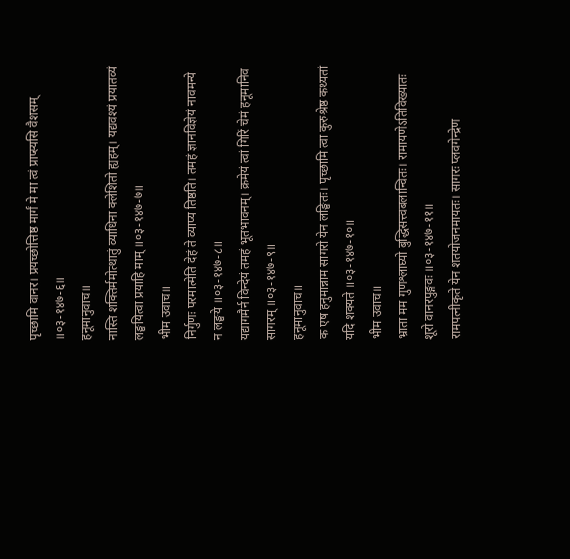पृच्छामि वानर। प्रयच्छोत्तिष्ठ मार्गं मे मा त्वं प्राप्स्यसि वैशसम् ॥०३-१४७-६॥
हनूमानुवाच॥
नास्ति शक्तिर्ममोत्थातुं व्याधिना क्लेशितो ह्यहम्। यद्यवश्यं प्रयातव्यं लङ्घयित्वा प्रयाहि माम् ॥०३-१४७-७॥
भीम उवाच॥
निर्गुणः परमात्मेति देहं ते व्याप्य तिष्ठति। तमहं ज्ञानविज्ञेयं नावमन्ये न लङ्घये ॥०३-१४७-८॥
यद्यागमैर्न विन्देयं तमहं भूतभावनम्। क्रमेयं त्वां गिरिं चेमं हनूमानिव सागरम् ॥०३-१४७-९॥
हनूमानुवाच॥
क एष हनुमान्नाम सागरो येन लङ्घितः। पृच्छामि त्वा कुरुश्रेष्ठ कथ्यतां यदि शक्यते ॥०३-१४७-१०॥
भीम उवाच॥
भ्राता मम गुणश्लाघ्यो बुद्धिसत्त्वबलान्वितः। रामायणेऽतिविख्यातः शूरो वानरपुङ्गवः ॥०३-१४७-११॥
रामपत्नीकृते येन शतयोजनमायतः। सागरः प्लवगेन्द्रेण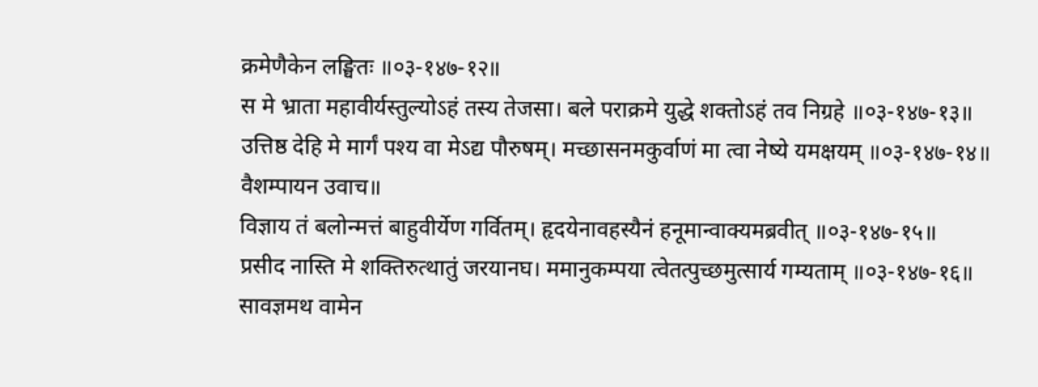क्रमेणैकेन लङ्घितः ॥०३-१४७-१२॥
स मे भ्राता महावीर्यस्तुल्योऽहं तस्य तेजसा। बले पराक्रमे युद्धे शक्तोऽहं तव निग्रहे ॥०३-१४७-१३॥
उत्तिष्ठ देहि मे मार्गं पश्य वा मेऽद्य पौरुषम्। मच्छासनमकुर्वाणं मा त्वा नेष्ये यमक्षयम् ॥०३-१४७-१४॥
वैशम्पायन उवाच॥
विज्ञाय तं बलोन्मत्तं बाहुवीर्येण गर्वितम्। हृदयेनावहस्यैनं हनूमान्वाक्यमब्रवीत् ॥०३-१४७-१५॥
प्रसीद नास्ति मे शक्तिरुत्थातुं जरयानघ। ममानुकम्पया त्वेतत्पुच्छमुत्सार्य गम्यताम् ॥०३-१४७-१६॥
सावज्ञमथ वामेन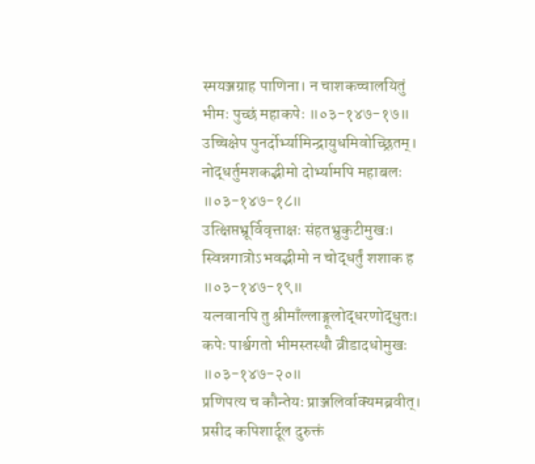स्मयञ्जग्राह पाणिना। न चाशकच्चालयितुं भीमः पुच्छं महाकपेः ॥०३-१४७-१७॥
उच्चिक्षेप पुनर्दोर्भ्यामिन्द्रायुधमिवोच्छ्रितम्। नोद्धर्तुमशकद्भीमो दोर्भ्यामपि महाबलः ॥०३-१४७-१८॥
उत्क्षिप्तभ्रूर्विवृत्ताक्षः संहतभ्रुकुटीमुखः। स्विन्नगात्रोऽभवद्भीमो न चोद्धर्तुं शशाक ह ॥०३-१४७-१९॥
यत्नवानपि तु श्रीमाँल्लाङ्गूलोद्धरणोद्धुतः। कपेः पार्श्वगतो भीमस्तस्थौ व्रीडादधोमुखः ॥०३-१४७-२०॥
प्रणिपत्य च कौन्तेयः प्राञ्जलिर्वाक्यमब्रवीत्। प्रसीद कपिशार्दूल दुरुक्तं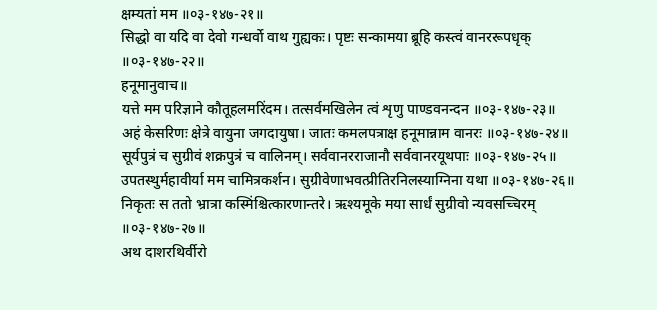क्षम्यतां मम ॥०३-१४७-२१॥
सिद्धो वा यदि वा देवो गन्धर्वो वाथ गुह्यकः। पृष्टः सन्कामया ब्रूहि कस्त्वं वानररूपधृक् ॥०३-१४७-२२॥
हनूमानुवाच॥
यत्ते मम परिज्ञाने कौतूहलमरिंदम। तत्सर्वमखिलेन त्वं शृणु पाण्डवनन्दन ॥०३-१४७-२३॥
अहं केसरिणः क्षेत्रे वायुना जगदायुषा। जातः कमलपत्राक्ष हनूमान्नाम वानरः ॥०३-१४७-२४॥
सूर्यपुत्रं च सुग्रीवं शक्रपुत्रं च वालिनम्। सर्ववानरराजानौ सर्ववानरयूथपाः ॥०३-१४७-२५॥
उपतस्थुर्महावीर्या मम चामित्रकर्शन। सुग्रीवेणाभवत्प्रीतिरनिलस्याग्निना यथा ॥०३-१४७-२६॥
निकृतः स ततो भ्रात्रा कस्मिंश्चित्कारणान्तरे। ऋश्यमूके मया सार्धं सुग्रीवो न्यवसच्चिरम् ॥०३-१४७-२७॥
अथ दाशरथिर्वीरो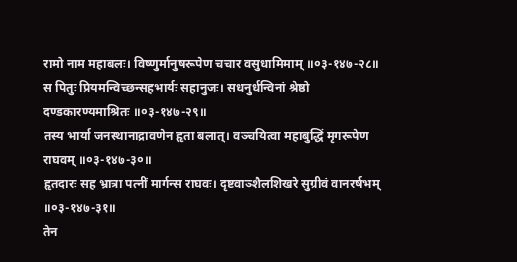रामो नाम महाबलः। विष्णुर्मानुषरूपेण चचार वसुधामिमाम् ॥०३-१४७-२८॥
स पितुः प्रियमन्विच्छन्सहभार्यः सहानुजः। सधनुर्धन्विनां श्रेष्ठो दण्डकारण्यमाश्रितः ॥०३-१४७-२९॥
तस्य भार्या जनस्थानाद्रावणेन हृता बलात्। वञ्चयित्वा महाबुद्धिं मृगरूपेण राघवम् ॥०३-१४७-३०॥
हृतदारः सह भ्रात्रा पत्नीं मार्गन्स राघवः। दृष्टवाञ्शैलशिखरे सुग्रीवं वानरर्षभम् ॥०३-१४७-३१॥
तेन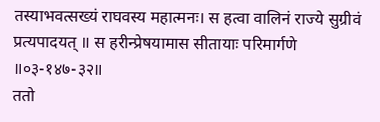तस्याभवत्सख्यं राघवस्य महात्मनः। स हत्वा वालिनं राज्ये सुग्रीवं प्रत्यपादयत् ॥ स हरीन्प्रेषयामास सीतायाः परिमार्गणे ॥०३-१४७-३२॥
ततो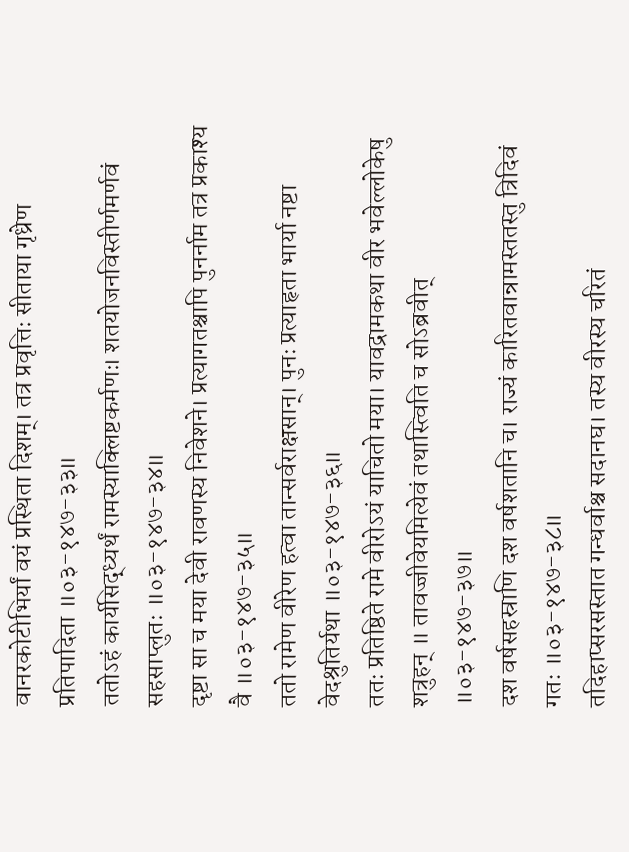वानरकोटीभिर्यां वयं प्रस्थिता दिशम्। तत्र प्रवृत्तिः सीताया गृध्रेण प्रतिपादिता ॥०३-१४७-३३॥
ततोऽहं कार्यसिद्ध्यर्थं रामस्याक्लिष्टकर्मणः। शतयोजनविस्तीर्णमर्णवं सहसाप्लुतः ॥०३-१४७-३४॥
दृष्टा सा च मया देवी रावणस्य निवेशने। प्रत्यागतश्चापि पुनर्नाम तत्र प्रकाश्य वै ॥०३-१४७-३५॥
ततो रामेण वीरेण हत्वा तान्सर्वराक्षसान्। पुनः प्रत्याहृता भार्या नष्टा वेदश्रुतिर्यथा ॥०३-१४७-३६॥
ततः प्रतिष्ठिते रामे वीरोऽयं याचितो मया। यावद्रामकथा वीर भवेल्लोकेषु शत्रुहन् ॥ तावज्जीवेयमित्येवं तथास्त्विति च सोऽब्रवीत् ॥०३-१४७-३७॥
दश वर्षसहस्राणि दश वर्षशतानि च। राज्यं कारितवान्रामस्ततस्तु त्रिदिवं गतः ॥०३-१४७-३८॥
तदिहाप्सरसस्तात गन्धर्वाश्च सदानघ। तस्य वीरस्य चरितं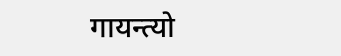गायन्त्यो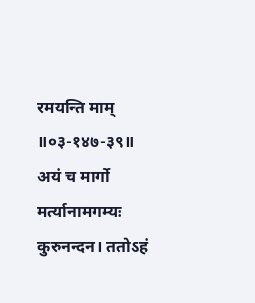रमयन्ति माम् ॥०३-१४७-३९॥
अयं च मार्गो मर्त्यानामगम्यः कुरुनन्दन। ततोऽहं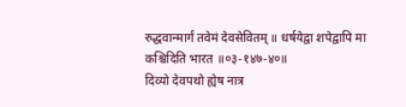रुद्धवान्मार्गं तवेमं देवसेवितम् ॥ धर्षयेद्वा शपेद्वापि मा कश्चिदिति भारत ॥०३-१४७-४०॥
दिव्यो देवपथो ह्येष नात्र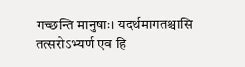गच्छन्ति मानुषाः। यदर्थमागतश्चासि तत्सरोऽभ्यर्ण एव हि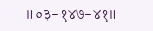॥०३-१४७-४१॥